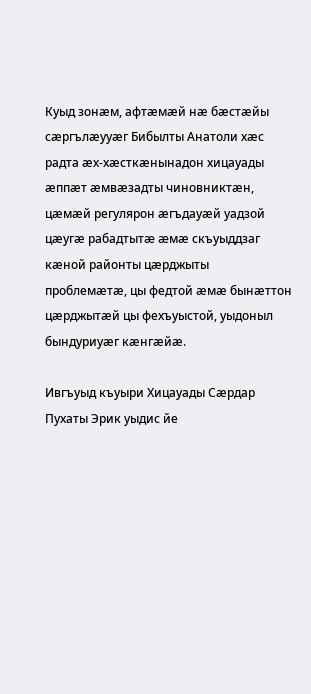Куыд зонæм, афтæмæй нæ бæстæйы сæргълæууæг Бибылты Анатоли хæс радта æх-хæсткæнынадон хицауады æппæт æмвæзадты чиновниктæн, цæмæй регулярон æгъдауæй уадзой цæугæ рабадтытæ æмæ скъуыддзаг кæной районты цæрджыты проблемæтæ, цы федтой æмæ бынæттон цæрджытæй цы фехъуыстой, уыдоныл бындуриуæг кæнгæйæ.

Ивгъуыд къуыри Хицауады Сæрдар Пухаты Эрик уыдис йе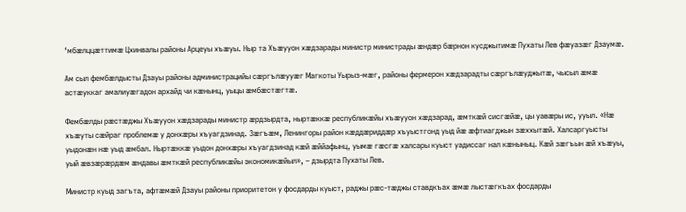‘мбæлццæттимæ Цхинвалы районы Арцеуы хъæуы. Ныр та Хъæууон хæдзарады министр министрады æндæр бæрнон кусджытимæ Пухаты Лев фæуазæг Дзаумæ.

Ам сыл фембæлдысты Дзауы районы администрацийы сæргълæууæг Магкоты Уырыз-мæг, районы фермерон хæдзарадты сæргълæуджытæ, чысыл æмæ астæуккаг амалиуæгадон архайд чи кæнынц, уыцы æмбæстæгтæ.

Фембæлды рæстæджы Хъæууон хæдзарады министр æрдзырдта, ныртæккæ республикæйы хъæууон хæдзарад, æмткæй сисгæйæ, цы уавæры ис, ууыл. «Нæ хъæуты сæйраг проблемæ у донхæры хъуагдзинад. Зæгъæм, Ленингоры район кæддæриддæр хъуыстгонд уыд йæ æфтиагджын зæххытæй. Халсаргуысты уыдонæн нæ уыд æмбал. Ныртæккæ уыдон донхæры хъуагдзинад кæй æййафынц, уымæ гæсгæ халсары куыст уадиссаг нал кæныныц. Кæй зæгъын æй хъæуы, уый æвзæрæрдæм æндавы æмткæй республикæйы экономикæйыл», – дзырдта Пухаты Лев.

Министр куыд загъта, афтæмæй Дзауы районы приоритетон у фосдарды куыст, раджы рæс-тæджы ставдкъах æмæ лыстæгкъах фосдарды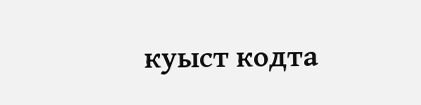куыст кодта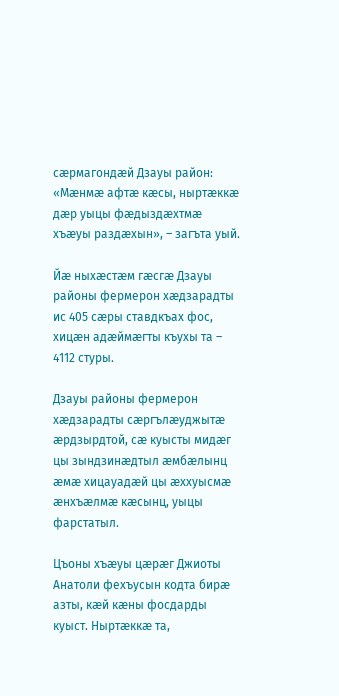сæрмагондæй Дзауы район: «Мæнмæ афтæ кæсы, ныртæккæ дæр уыцы фæдыздæхтмæ хъæуы раздæхын», – загъта уый.

Йæ ныхæстæм гæсгæ Дзауы районы фермерон хæдзарадты ис 405 сæры ставдкъах фос, хицæн адæймæгты къухы та – 4112 стуры.

Дзауы районы фермерон хæдзарадты сæргълæуджытæ æрдзырдтой, сæ куысты мидæг цы зындзинæдтыл æмбæлынц æмæ хицауадæй цы æххуысмæ æнхъæлмæ кæсынц, уыцы фарстатыл.

Цъоны хъæуы цæрæг Джиоты Анатоли фехъусын кодта бирæ азты, кæй кæны фосдарды куыст. Ныртæккæ та,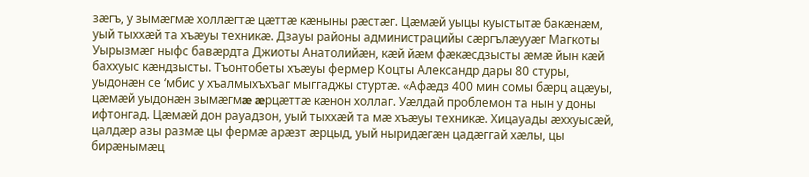зæгъ, у зымæгмæ холлæгтæ цæттæ кæныны рæстæг. Цæмæй уыцы куыстытæ бакæнæм, уый тыххæй та хъæуы техникæ. Дзауы районы администрацийы сæргълæууæг Магкоты Уырызмæг ныфс бавæрдта Джиоты Анатолийæн, кæй йæм фæкæсдзысты æмæ йын кæй баххуыс кæндзысты. Тъонтобеты хъæуы фермер Коцты Александр дары 80 стуры, уыдонæн се ‘мбис у хъалмыхъхъаг мыггаджы стуртæ. «Афæдз 400 мин сомы бæрц ацæуы, цæмæй уыдонæн зымæгмæ æрцæттæ кæнон холлаг. Уæлдай проблемон та нын у доны ифтонгад. Цæмæй дон рауадзон, уый тыххæй та мæ хъæуы техникæ. Хицауады æххуысæй, цалдæр азы размæ цы фермæ арæзт æрцыд, уый ныридæгæн цадæггай хæлы, цы бирæнымæц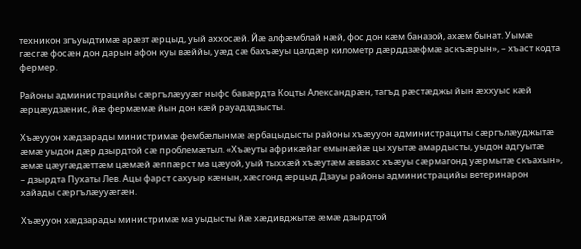техникон згъуыдтимæ арæзт æрцыд, уый аххосæй. Йæ алфæмблай нæй, фос дон кæм баназой, ахæм бынат. Уымæ гæсгæ фосæн дон дарын афон куы вæййы, уæд сæ бахъæуы цалдæр километр дæрддзæфмæ аскъæрын», – хъаст кодта фермер.

Районы администрацийы сæргълæууæг ныфс бавæрдта Коцты Александрæн, тагъд рæстæджы йын æххуыс кæй æрцæудзæнис, йæ фермæмæ йын дон кæй рауадздзысты.

Хъæууон хæдзарады министримæ фембæлынмæ æрбацыдысты районы хъæууон администрациты сæргълæуджытæ  æмæ уыдон дæр дзырдтой сæ проблемæтыл. «Хъæуты африкæйаг емынæйæ цы хуытæ амардысты, уыдон адгуытæ æмæ цæугæдæттæм цæмæй æппæрст ма цæуой, уый тыххæй хъæутæм æввахс хъæуы сæрмагонд уæрмытæ скъахын», – дзырдта Пухаты Лев. Ацы фарст сахуыр кæнын, хæсгонд æрцыд Дзауы районы администрацийы ветеринарон хайады сæргълæууæгæн.

Хъæууон хæдзарады министримæ ма уыдысты йæ хæдивджытæ æмæ дзырдтой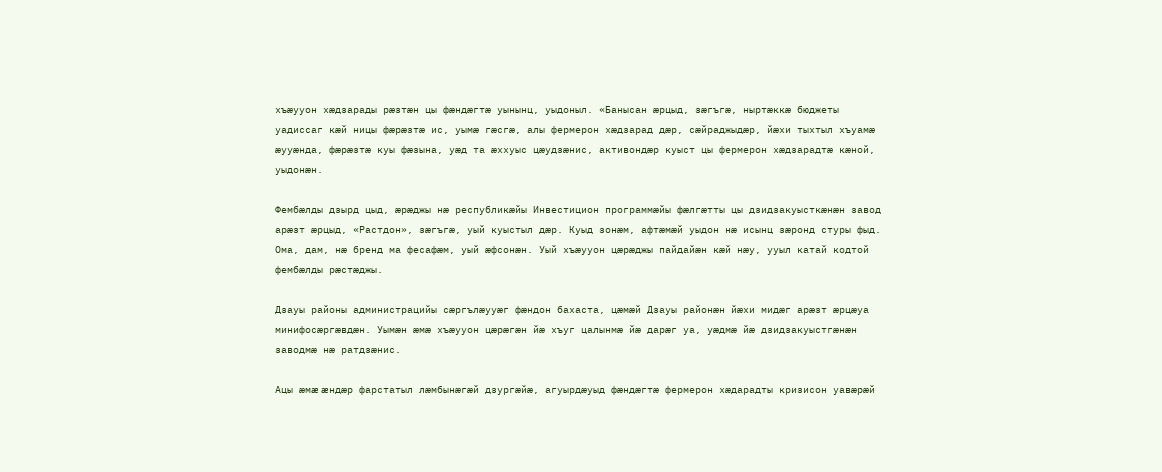хъæууон хæдзарады рæзтæн цы фæндæгтæ уынынц, уыдоныл. «Банысан æрцыд, зæгъгæ, ныртæккæ бюджеты уадиссаг кæй ницы фæрæзтæ ис, уымæ гæсгæ, алы фермерон хæдзарад дæр, сæйраджыдæр, йæхи тыхтыл хъуамæ æууæнда, фæрæзтæ куы фæзына, уæд та æххуыс цæудзæнис, активондæр куыст цы фермерон хæдзарадтæ кæной, уыдонæн.

Фембæлды дзырд цыд, æрæджы нæ республикæйы Инвестицион программæйы фæлгæтты цы дзидзакуысткæнæн завод арæзт æрцыд, «Растдон», зæгъгæ, уый куыстыл дæр. Куыд зонæм, афтæмæй уыдон нæ исынц зæронд стуры фыд. Ома, дам, нæ бренд ма фесафæм, уый æфсонæн. Уый хъæууон цæрæджы пайдайæн кæй нæу, ууыл катай кодтой фембæлды рæстæджы.

Дзауы районы администрацийы сæргълæууæг фæндон бахаста, цæмæй Дзауы районæн йæхи мидæг арæзт æрцæуа минифосæргæвдæн. Уымæн æмæ хъæууон цæрæгæн йæ хъуг цалынмæ йæ дарæг уа, уæдмæ йæ дзидзакуыстгæнæн заводмæ нæ ратдзæнис.

Ацы æмæ æндæр фарстатыл лæмбынæгæй дзургæйæ, агуырдæуыд фæндæгтæ фермерон хæдарадты кризисон уавæрæй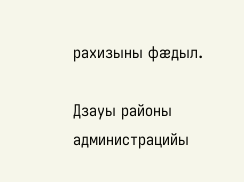рахизыны фæдыл.

Дзауы районы администрацийы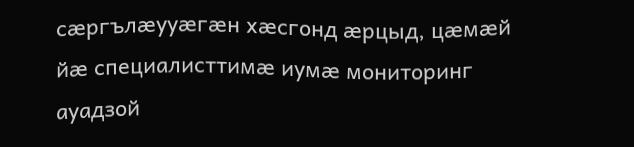сæргълæууæгæн хæсгонд æрцыд, цæмæй йæ специалисттимæ иумæ мониторинг ауадзой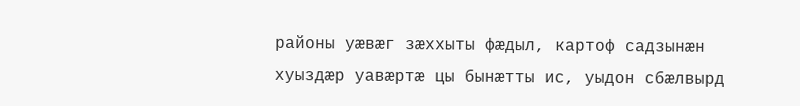районы уæвæг зæххыты фæдыл, картоф садзынæн хуыздæр уавæртæ цы бынæтты ис, уыдон сбæлвырд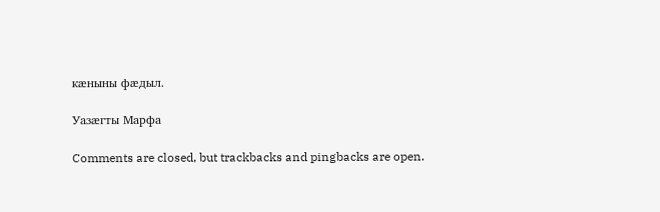кæныны фæдыл.

Уазæгты Марфа

Comments are closed, but trackbacks and pingbacks are open.